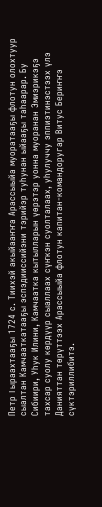Петр I ыраахтааҕы 1724 с. Тиихэй акыйааҥҥа Арассыыйа муоратааҕы флотун олохтуур сыалтан Камчааткатааҕы эспэдииссийэни тэрийэр туһунан ыйааҕы таһаарар. Бу Сибиири, Уһук Илини, Камчаатка кытылларын үөрэтэр уонна муоранан Эмиэрикэҕэ тахсар суолу көрдүүр сыаллаах сүҥкэн суолталаах, уһулуччу эппиэтинэстээх үлэ Данияттан төрүттээх Арассыыйа флотун капитан-командоругар Витус Бериҥҥэ сүктэриллибитэ.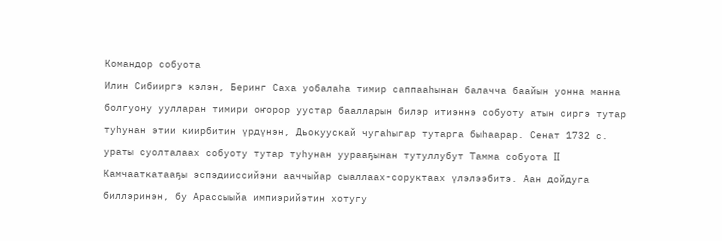Командор собуота
Илин Сибииргэ кэлэн, Беринг Саха уобалаһа тимир саппааһынан балачча баайын уонна манна болгуону уулларан тимири оҥорор уустар баалларын билэр итиэннэ собуоту атын сиргэ тутар туһунан этии киирбитин үрдүнэн, Дьокуускай чугаһыгар тутарга быһаарар. Сенат 1732 с. ураты суолталаах собуоту тутар туһунан уурааҕынан тутуллубут Тамма собуота II Камчааткатааҕы эспэдииссийэни ааччыйар сыаллаах-соруктаах үлэлээбитэ. Аан дойдуга биллэринэн, бу Арассыыйа импиэрийэтин хотугу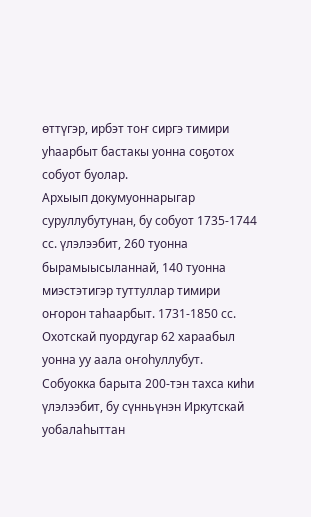өттүгэр, ирбэт тоҥ сиргэ тимири уһаарбыт бастакы уонна соҕотох собуот буолар.
Архыып докумуоннарыгар суруллубутунан, бу собуот 1735-1744 сс. үлэлээбит, 260 туонна бырамыысыланнай, 140 туонна миэстэтигэр туттуллар тимири оҥорон таһаарбыт. 1731-1850 сс. Охотскай пуордугар 62 хараабыл уонна уу аала оҥоһуллубут.
Собуокка барыта 200-тэн тахса киһи үлэлээбит, бу сүнньүнэн Иркутскай уобалаһыттан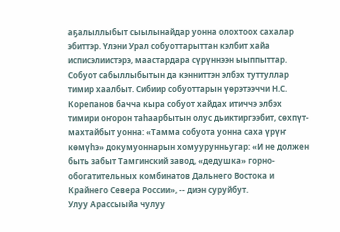аҕалыллыбыт сыылынайдар уонна олохтоох сахалар эбиттэр. Үлэни Урал собуоттарыттан кэлбит хайа исписэлиистэрэ, маастардара сүрүннээн ыыппыттар.
Собуот сабыллыбытын да кэнниттэн элбэх туттуллар тимир хаалбыт. Сибиир собуоттарын үөрэтээччи Н.С. Корепанов бачча кыра собуот хайдах итиччэ элбэх тимири оҥорон таһаарбытын олус дьиктиргээбит, сөхпүт-махтайбыт уонна: «Тамма собуота уонна саха үрүҥ көмүһэ» докумуоннарын хомуурунньугар: «И не должен быть забыт Тамгинский завод, «дедушка» горно-обогатительных комбинатов Дальнего Востока и Крайнего Севера России», -- диэн суруйбут.
Улуу Арассыыйа чулуу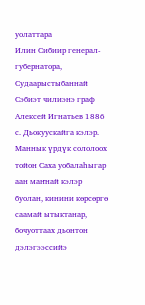уолаттара
Илин Сибиир генерал-губернатора, Судаарыстыбаннай Сэбиэт чилиэнэ граф Алексей Игнатьев 1886 с. Дьокуускайга кэлэр. Маннык үрдүк сололоох тойон Саха уобалаһыгар аан маҥнай кэлэр буолан, кинини көрсөргө саамай ытыктанар, бочуоттаах дьонтон дэлэгээссийэ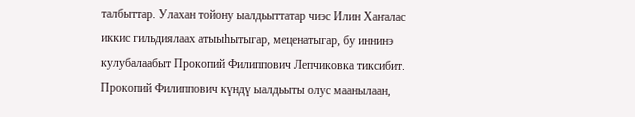талбыттар. Улахан тойону ыалдьыттатар чиэс Илин Хаҥалас иккис гильдиялаах атыыһытыгар, меценатыгар, бу иннинэ кулубалаабыт Прокопий Филиппович Лепчиковка тиксибит. Прокопий Филиппович күндү ыалдьыты олус маанылаан,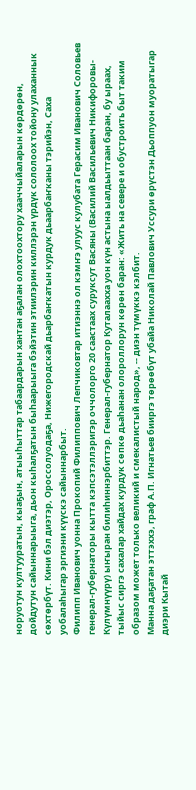норуотун култууратын, кыаҕын, атыыһыттар табаардарын хантан аҕалан олохтоохтору хааччыйаларын көрдөрөн, дойдутун сайыннарыыга, дьон кыһалҕатын быһаарыыга бэйэтин этиилэрин киллэрэн үрдүк сололоох тойону улаханнык сөхтөрбүт. Кини бэл диэтэр, Ороссолуодаҕа, Нижегородскай дьарбаҥкатын курдук дьаарбаҥканы тэрийэн, Саха уобалаһыгар эргиэни күүскэ сайыннарбыт.
Филипп Иванович уонна Прокопий Филиппович Лепчиковтар итиэннэ ол кэмҥэ улуус кулубата Герасим Иванович Соловьев генерал-губернаторы кытта кэпсэтэллэригэр оччолорго 20 саастаах суруксут Васяны (Василий Васильевич Никифоровы-Күлүмнүүрү) ыҥыран билиһиннэрбиттэр. Генерал-губернатор Куталаахха уон күн астына ыалдьыттаан баран, бу ыраах, тыйыс сиргэ сахалар хайдах курдук сөпкө дьаһанан олороллорун көрөн баран: «Жить на севере и обустроить быт таким образом может только великий и смекалистый народ», -- диэн түмүккэ кэлбит.
Манна даҕатан эттэххэ, граф А.П. Игнатьев бииргэ төрөөбүт убайа Николай Павлович Уссури өрүстэн Дьоппуон муоратыгар диэри Кытай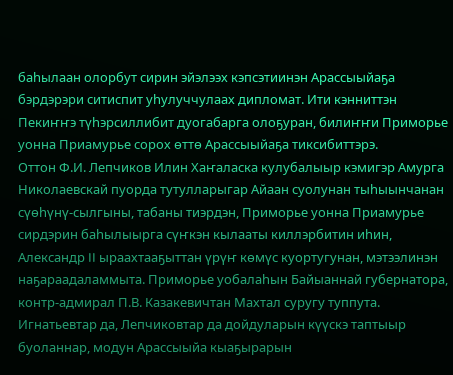баһылаан олорбут сирин эйэлээх кэпсэтиинэн Арассыыйаҕа бэрдэрэри ситиспит уһулуччулаах дипломат. Ити кэнниттэн Пекиҥҥэ түһэрсиллибит дуогабарга олоҕуран, билиҥҥи Приморье уонна Приамурье сорох өттө Арассыыйаҕа тиксибиттэрэ.
Оттон Ф.И. Лепчиков Илин Хаҥаласка кулубалыыр кэмигэр Амурга Николаевскай пуорда тутулларыгар Айаан суолунан тыһыынчанан сүөһүнү-сылгыны, табаны тиэрдэн, Приморье уонна Приамурье сирдэрин баһылыырга сүҥкэн кылааты киллэрбитин иһин, Александр II ыраахтааҕыттан үрүҥ көмүс куортугунан, мэтээлинэн наҕараадаламмыта. Приморье уобалаһын Байыаннай губернатора, контр-адмирал П.В. Казакевичтан Махтал суругу туппута. Игнатьевтар да, Лепчиковтар да дойдуларын күүскэ таптыыр буоланнар, модун Арассыыйа кыаҕырарын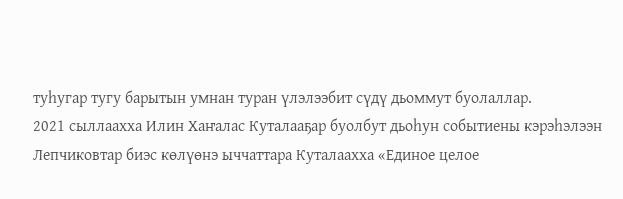туһугар тугу барытын умнан туран үлэлээбит сүдү дьоммут буолаллар.
2021 сыллаахха Илин Хаҥалас Куталааҕар буолбут дьоһун событиены кэрэһэлээн Лепчиковтар биэс көлүөнэ ыччаттара Куталаахха «Единое целое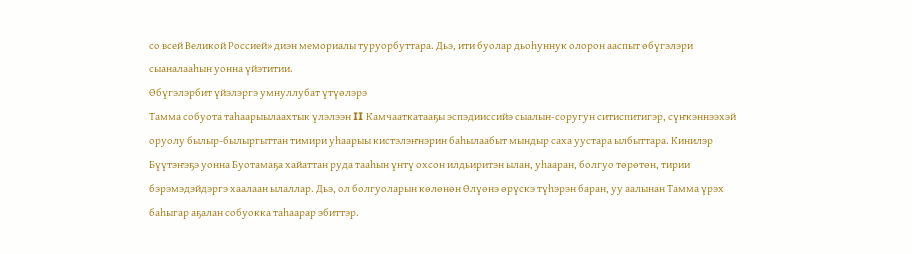со всей Великой Россией» диэн мемориалы туруорбуттара. Дьэ, ити буолар дьоһуннук олорон ааспыт өбүгэлэри сыаналааһын уонна үйэтитии.
Өбүгэлэрбит үйэлэргэ умнуллубат үтүөлэрэ
Тамма собуота таһаарыылаахтык үлэлээн II Камчааткатааҕы эспэдииссийэ сыалын-соругун ситиспитигэр, сүҥкэннээхэй оруолу былыр-былыргыттан тимири уһаарыы кистэлэҥнэрин баһылаабыт мындыр саха уустара ылбыттара. Кинилэр Бүүтэҥэҕэ уонна Буотамаҕа хайаттан руда тааһын үнтү охсон илдьиритэн ылан, уһааран, болгуо төрөтөн, тирии бэрэмэдэйдэргэ хаалаан ылаллар. Дьэ, ол болгуоларын көлөнөн Өлүөнэ өрүскэ түһэрэн баран, уу аалынан Тамма үрэх баһыгар аҕалан собуокка таһаарар эбиттэр.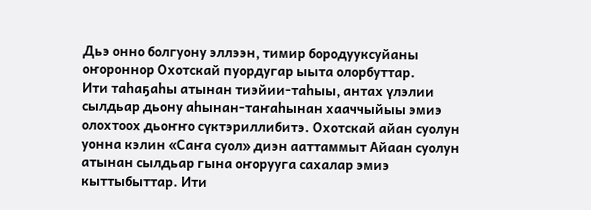Дьэ онно болгуону эллээн, тимир бородууксуйаны оҥороннор Охотскай пуордугар ыыта олорбуттар.
Ити таһаҕаһы атынан тиэйии-таһыы, антах үлэлии сылдьар дьону аһынан-таҥаһынан хааччыйыы эмиэ олохтоох дьоҥҥо сүктэриллибитэ. Охотскай айан суолун уонна кэлин «Саҥа суол» диэн ааттаммыт Айаан суолун атынан сылдьар гына оҥорууга сахалар эмиэ кыттыбыттар. Ити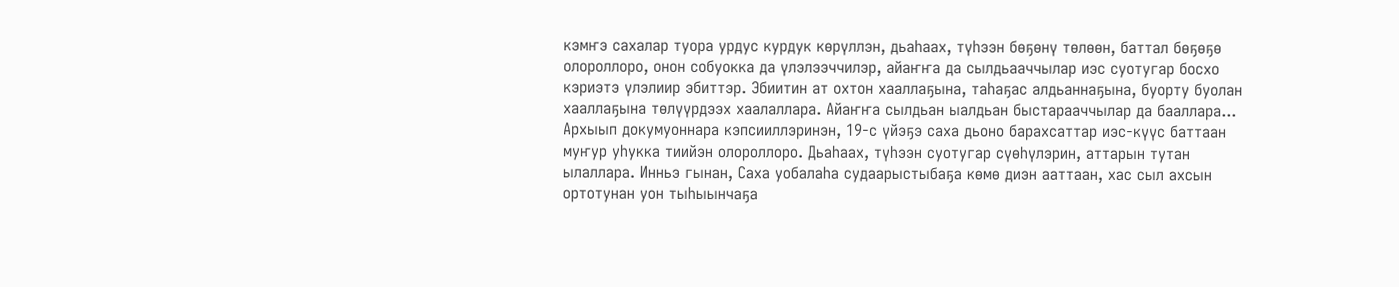кэмҥэ сахалар туора урдус курдук көрүллэн, дьаһаах, түһээн бөҕөнү төлөөн, баттал бөҕөҕө олороллоро, онон собуокка да үлэлээччилэр, айаҥҥа да сылдьааччылар иэс суотугар босхо кэриэтэ үлэлиир эбиттэр. Эбиитин ат охтон хааллаҕына, таһаҕас алдьаннаҕына, буорту буолан хааллаҕына төлүүрдээх хаалаллара. Айаҥҥа сылдьан ыалдьан быстарааччылар да бааллара...
Архыып докумуоннара кэпсииллэринэн, 19-с үйэҕэ саха дьоно барахсаттар иэс-күүс баттаан муҥур уһукка тиийэн олороллоро. Дьаһаах, түһээн суотугар сүөһүлэрин, аттарын тутан ылаллара. Инньэ гынан, Саха уобалаһа судаарыстыбаҕа көмө диэн ааттаан, хас сыл ахсын ортотунан уон тыһыынчаҕа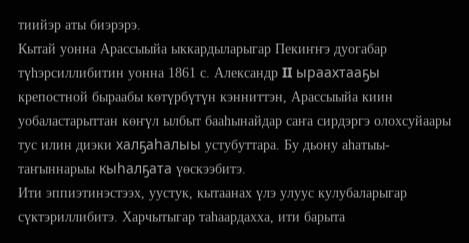тиийэр аты биэрэрэ.
Кытай уонна Арассыыйа ыккардыларыгар Пекиҥҥэ дуогабар түһэрсиллибитин уонна 1861 с. Александр II ыраахтааҕы крепостной быраабы көтүрбүтүн кэнниттэн, Арассыыйа киин уобаластарыттан көҥүл ылбыт бааһынайдар саҥа сирдэргэ олохсуйаары тус илин диэки халҕаһалыы устубуттара. Бу дьону аһатыы-таҥыннарыы кыһалҕата үөскээбитэ.
Ити эппиэтинэстээх, уустук, кытаанах үлэ улуус кулубаларыгар сүктэриллибитэ. Харчытыгар таһаардахха, ити барыта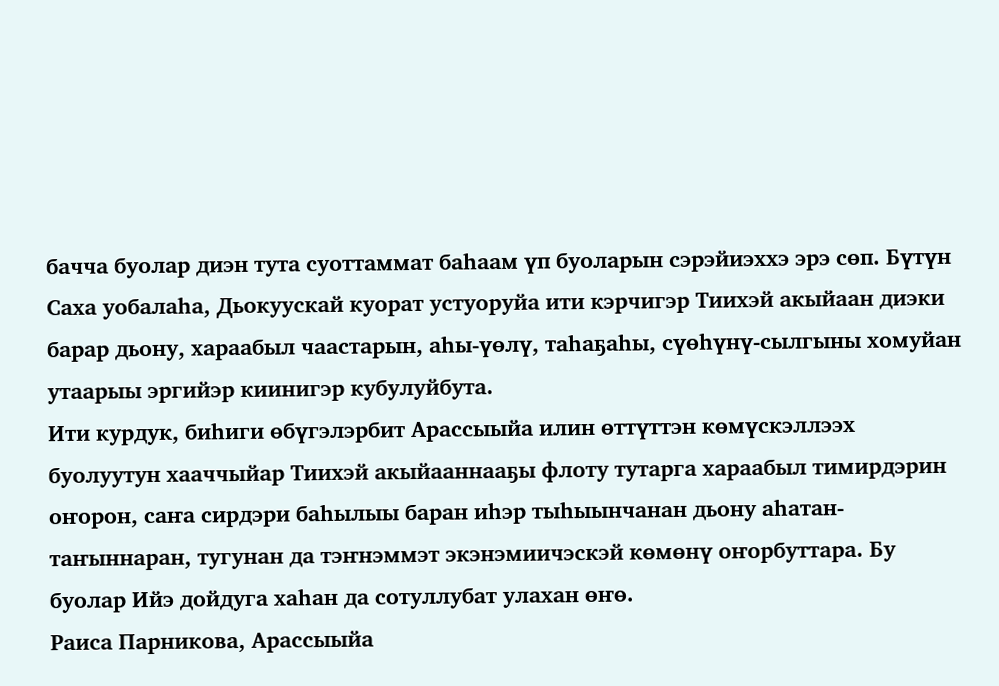бачча буолар диэн тута суоттаммат баһаам үп буоларын сэрэйиэххэ эрэ сөп. Бүтүн Саха уобалаһа, Дьокуускай куорат устуоруйа ити кэрчигэр Тиихэй акыйаан диэки барар дьону, хараабыл чаастарын, аһы-үөлү, таһаҕаһы, сүөһүнү-сылгыны хомуйан утаарыы эргийэр киинигэр кубулуйбута.
Ити курдук, биһиги өбүгэлэрбит Арассыыйа илин өттүттэн көмүскэллээх буолуутун хааччыйар Тиихэй акыйааннааҕы флоту тутарга хараабыл тимирдэрин оҥорон, саҥа сирдэри баһылыы баран иһэр тыһыынчанан дьону аһатан-таҥыннаран, тугунан да тэҥнэммэт экэнэмиичэскэй көмөнү оҥорбуттара. Бу буолар Ийэ дойдуга хаһан да сотуллубат улахан өҥө.
Раиса Парникова, Арассыыйа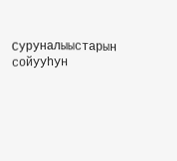Суруналыыстарын сойууһун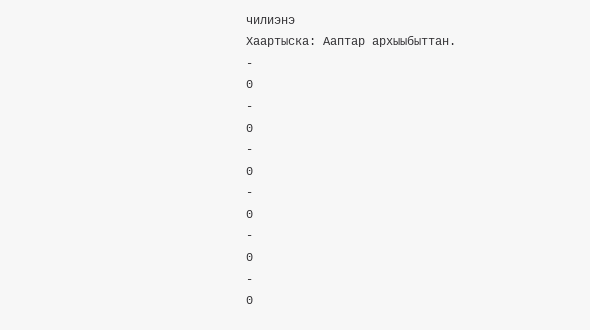чилиэнэ
Хаартыска: Ааптар архыыбыттан.
-
0
-
0
-
0
-
0
-
0
-
0